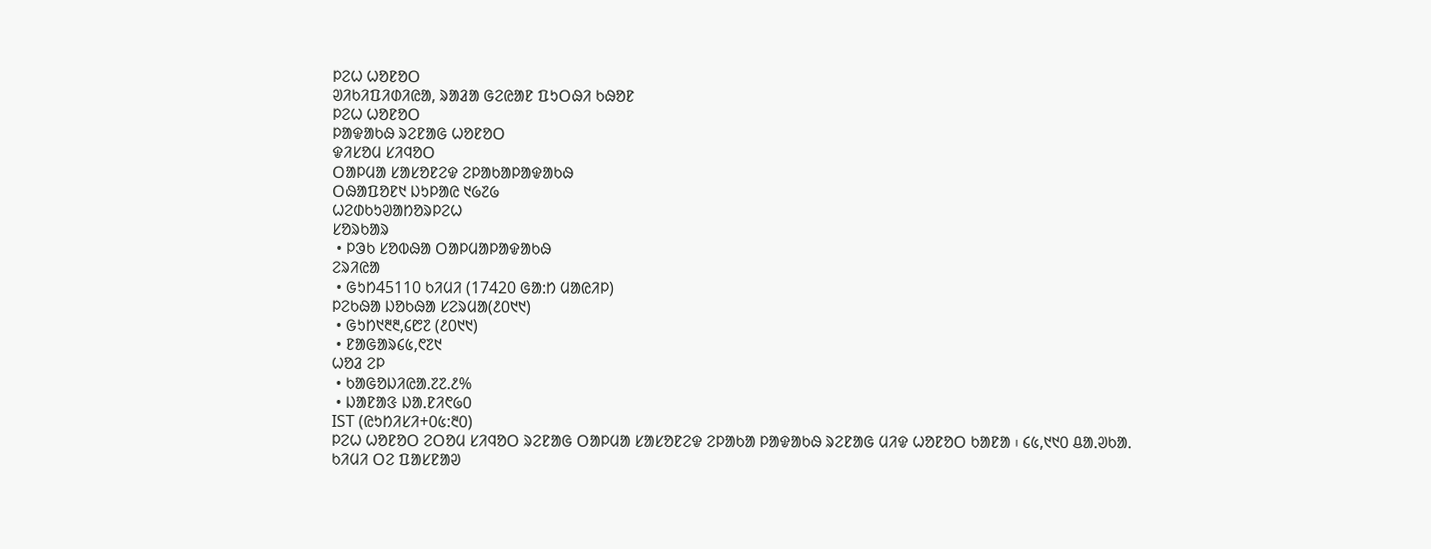ᱞᱮᱦ ᱦᱚᱱᱚᱛ
ᱣᱤᱠᱤᱯᱤᱰᱤᱭᱟ, ᱨᱟᱲᱟ ᱜᱮᱭᱟᱱ ᱯᱩᱛᱷᱤ ᱠᱷᱚᱱ
ᱞᱮᱦ ᱦᱚᱱᱚᱛ
ᱞᱟᱫᱟᱠᱷ ᱨᱮᱱᱟᱜ ᱦᱚᱱᱚᱛ
ᱫᱤᱥᱚᱢ ᱥᱤᱧᱚᱛ
ᱛᱟᱞᱢᱟ ᱥᱟᱥᱚᱱᱮᱫ ᱮᱞᱟᱠᱟᱞᱟᱫᱟᱠᱷ
ᱛᱷᱟᱯᱚᱱ᱑ ᱡᱩᱞᱟᱭ ᱑᱙᱗᱙
ᱦᱮᱰᱠᱩᱣᱟᱴᱚᱨᱞᱮᱦ
ᱥᱚᱨᱠᱟᱨ
 • ᱞᱳᱠ ᱥᱚᱵᱷᱟ ᱛᱟᱞᱢᱟᱞᱟᱫᱟᱠᱷ
ᱮᱨᱤᱭᱟ
 • ᱜᱩᱴ45110 ᱠᱤᱢᱤ (17420 ᱜᱟᱺᱴ ᱢᱟᱭᱤᱞ)
ᱞᱮᱠᱷᱟ ᱡᱚᱠᱷᱟ ᱥᱮᱨᱢᱟ(᱒᱐᱑᱑)
 • ᱜᱩᱴ᱑᱓᱓,᱔᱘᱗ (᱒᱐᱑᱑)
 • ᱱᱟᱜᱟᱨ᱔᱕,᱖᱗᱑
ᱦᱚᱲ ᱮᱞ
 • ᱠᱟᱜᱚᱡᱤᱭᱟᱹ᱗᱗.᱒%
 • ᱡᱟᱱᱟᱝ ᱡᱟᱹᱱᱤ᱖᱙᱐
IST (ᱭᱩᱴᱤᱥᱤ+᱐᱕:᱓᱐)
ᱞᱮᱦ ᱦᱚᱱᱚᱛ ᱮᱛᱚᱢ ᱥᱤᱧᱚᱛ ᱨᱮᱱᱟᱜ ᱛᱟᱞᱢᱟ ᱥᱟᱥᱚᱱᱮᱫ ᱮᱞᱟᱠᱟ ᱞᱟᱫᱟᱠᱷ ᱨᱮᱱᱟᱜ ᱢᱤᱫ ᱦᱚᱱᱚᱛ ᱠᱟᱱᱟ ᱾ ᱔᱕,᱑᱑᱐ ᱪᱟᱹᱣᱠᱟᱹ ᱠᱤᱢᱤ ᱛᱮ ᱯᱟᱥᱱᱟᱣ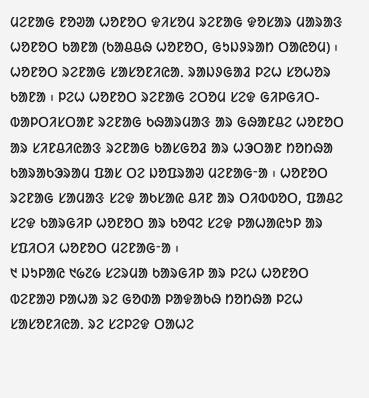ᱢᱮᱱᱟᱜ ᱱᱚᱣᱟ ᱦᱚᱱᱚᱛ ᱫᱤᱥᱚᱢ ᱨᱮᱱᱟᱜ ᱫᱚᱥᱟᱨ ᱢᱟᱨᱟᱝ ᱦᱚᱱᱚᱛ ᱠᱟᱱᱟ (ᱠᱟᱪᱪᱷ ᱦᱚᱱᱚᱛ, ᱜᱩᱡᱽᱨᱟᱴ ᱛᱟᱭᱚᱢ) ᱾ ᱦᱚᱱᱚᱛ ᱨᱮᱱᱟᱜ ᱥᱟᱥᱚᱱᱤᱭᱟᱹ ᱨᱟᱡᱽᱜᱟᱲ ᱞᱮᱦ ᱥᱚᱦᱚᱨ ᱠᱟᱱᱟ ᱾ ᱞᱮᱦ ᱦᱚᱱᱚᱛ ᱨᱮᱱᱟᱜ ᱮᱛᱚᱢ ᱥᱮᱫ ᱜᱤᱞᱜᱤᱛ-ᱵᱟᱞᱛᱤᱥᱛᱟᱱ ᱨᱮᱱᱟᱜ ᱠᱷᱟᱨᱢᱟᱝ ᱟᱨ ᱜᱷᱟᱱᱪᱮ ᱦᱚᱱᱚᱛ ᱟᱨ ᱥᱤᱱᱪᱤᱭᱟᱝ ᱨᱮᱱᱟᱜ ᱠᱟᱥᱜᱚᱲ ᱟᱨ ᱦᱳᱛᱟᱱ ᱴᱚᱴᱷᱟ ᱠᱟᱨᱟᱠᱳᱨᱟᱢ ᱯᱟᱥ ᱛᱮ ᱡᱚᱯᱨᱟᱣ ᱢᱮᱱᱟᱜᱼᱟ ᱾ ᱦᱚᱱᱚᱛ ᱨᱮᱱᱟᱜ ᱥᱟᱢᱟᱝ ᱥᱮᱫ ᱟᱠᱥᱟᱭ ᱪᱤᱱ ᱟᱨ ᱛᱤᱵᱵᱚᱛ, ᱯᱟᱪᱮ ᱥᱮᱫ ᱠᱟᱨᱜᱤᱞ ᱦᱚᱱᱚᱛ ᱟᱨ ᱠᱚᱧᱮ ᱥᱮᱫ ᱞᱟᱦᱟᱭᱩᱞ ᱟᱨ ᱥᱯᱤᱛᱤ ᱦᱚᱱᱚᱛ ᱢᱮᱱᱟᱜᱼᱟ ᱾
᱑ ᱡᱩᱞᱟᱭ ᱑᱙᱗᱙ ᱥᱮᱨᱢᱟ ᱠᱟᱨᱜᱤᱞ ᱟᱨ ᱞᱮᱦ ᱦᱚᱱᱚᱛ ᱵᱮᱱᱟᱣ ᱞᱟᱦᱟ ᱨᱮ ᱜᱚᱰᱟ ᱞᱟᱫᱟᱠᱷ ᱴᱚᱴᱷᱟ ᱞᱮᱦ ᱥᱟᱥᱚᱱᱤᱭᱟᱹ ᱨᱮ ᱥᱮᱞᱮᱫ ᱛᱟᱦᱮ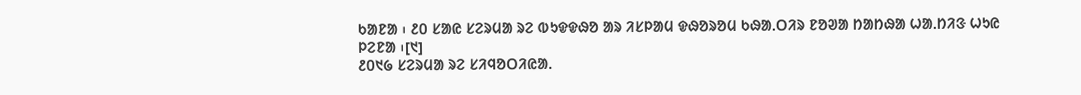ᱠᱟᱱᱟ ᱾ ᱒᱐ ᱥᱟᱭ ᱥᱮᱨᱢᱟ ᱨᱮ ᱵᱩᱫᱫᱷᱚ ᱟᱨ ᱤᱥᱞᱟᱢ ᱫᱷᱚᱨᱚᱢ ᱠᱷᱟᱹᱛᱤᱨ ᱱᱚᱣᱟ ᱴᱟᱴᱷᱟ ᱦᱟᱹᱴᱤᱝ ᱦᱩᱭ ᱞᱮᱱᱟ ᱾[᱑]
᱒᱐᱑᱙ ᱥᱮᱨᱢᱟ ᱨᱮ ᱥᱤᱧᱚᱛᱤᱭᱟᱹ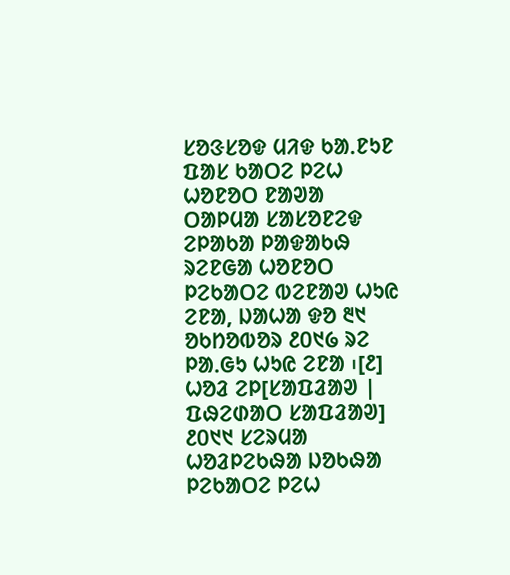ᱥᱚᱝᱥᱚᱫ ᱢᱤᱫ ᱠᱟᱹᱱᱩᱱ ᱯᱟᱥ ᱠᱟᱛᱮ ᱞᱮᱦ ᱦᱚᱱᱚᱛ ᱱᱟᱣᱟ ᱛᱟᱞᱢᱟ ᱥᱟᱥᱚᱱᱮᱫ ᱮᱞᱟᱠᱟ ᱞᱟᱫᱟᱠᱷ ᱨᱮᱱᱜᱟ ᱦᱚᱱᱚᱛ ᱞᱮᱠᱟᱛᱮ ᱵᱮᱱᱟᱣ ᱦᱩᱭ ᱮᱱᱟ, ᱡᱟᱦᱟ ᱫᱚ ᱓᱑ ᱚᱠᱴᱚᱵᱚᱨ ᱒᱐᱑᱙ ᱨᱮ ᱞᱟᱹᱜᱩ ᱦᱩᱭ ᱮᱱᱟ ᱾[᱒]
ᱦᱚᱲ ᱮᱞ[ᱥᱟᱯᱲᱟᱣ | ᱯᱷᱮᱰᱟᱛ ᱥᱟᱯᱲᱟᱣ]
᱒᱐᱑᱑ ᱥᱮᱨᱢᱟ ᱦᱚᱲᱞᱮᱠᱷᱟ ᱡᱚᱠᱷᱟ ᱞᱮᱠᱟᱛᱮ ᱞᱮᱦ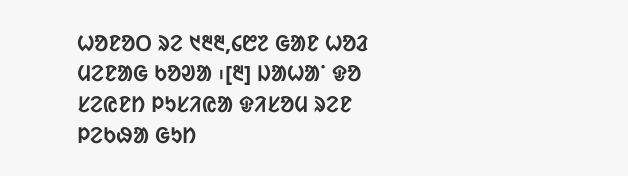ᱦᱚᱱᱚᱛ ᱨᱮ ᱑᱓᱓,᱔᱘᱗ ᱜᱟᱱ ᱦᱚᱲ ᱢᱮᱱᱟᱜ ᱠᱚᱣᱟ ᱾[᱓] ᱡᱟᱦᱟᱸ ᱫᱚ ᱥᱮᱭᱱᱴ ᱞᱩᱥᱤᱭᱟ ᱫᱤᱥᱚᱢ ᱨᱮᱱ ᱞᱮᱠᱷᱟ ᱜᱩᱴ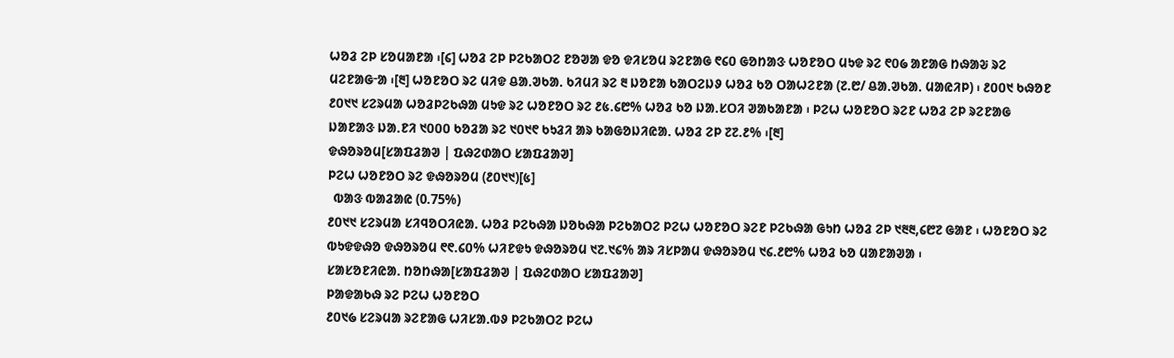ᱦᱚᱲ ᱮᱞ ᱥᱚᱢᱟᱱᱟ ᱾[᱔] ᱦᱚᱲ ᱮᱞ ᱞᱮᱠᱟᱛᱮ ᱱᱚᱣᱟ ᱫᱚ ᱫᱤᱥᱚᱢ ᱨᱮᱱᱟᱜ ᱖᱔᱐ ᱜᱚᱴᱟᱝ ᱦᱚᱱᱚᱛ ᱢᱩᱫ ᱨᱮ ᱖᱐᱙ ᱟᱱᱟᱜ ᱴᱷᱟᱶ ᱨᱮ ᱢᱮᱱᱟᱜᱼᱟ ᱾[᱓] ᱦᱚᱱᱚᱛ ᱨᱮ ᱢᱤᱫ ᱪᱟᱹᱣᱠᱟᱹ ᱠᱤᱢᱤ ᱨᱮ ᱓ ᱡᱚᱱᱟ ᱠᱟᱛᱮᱡᱽ ᱦᱚᱲ ᱠᱚ ᱛᱟᱦᱮᱱᱟ (᱗.᱘/ ᱪᱟᱹᱣᱠᱟᱹ ᱢᱟᱭᱤᱞ) ᱾ ᱒᱐᱐᱑ ᱠᱷᱚᱱ ᱒᱐᱑᱑ ᱥᱮᱨᱢᱟ ᱦᱚᱲᱞᱮᱠᱷᱟ ᱢᱩᱫ ᱨᱮ ᱦᱚᱱᱚᱛ ᱨᱮ ᱒᱕.᱔᱘% ᱦᱚᱲ ᱠᱚ ᱡᱟᱹᱥᱛᱤ ᱣᱟᱠᱟᱱᱟ ᱾ ᱞᱮᱦ ᱦᱚᱱᱚᱛ ᱨᱮᱱ ᱦᱚᱲ ᱮᱞ ᱨᱮᱱᱟᱜ ᱡᱟᱱᱟᱝ ᱡᱟᱹᱱᱤ ᱑᱐᱐᱐ ᱠᱚᱲᱟ ᱨᱮ ᱑᱐᱑᱖ ᱠᱩᱲᱤ ᱟᱨ ᱠᱟᱜᱚᱡᱤᱭᱟᱹ ᱦᱚᱲ ᱮᱞ ᱗᱗.᱒% ᱾[᱓]
ᱫᱷᱚᱨᱚᱢ[ᱥᱟᱯᱲᱟᱣ | ᱯᱷᱮᱰᱟᱛ ᱥᱟᱯᱲᱟᱣ]
ᱞᱮᱦ ᱦᱚᱱᱚᱛ ᱨᱮ ᱫᱷᱚᱨᱚᱢ (᱒᱐᱑᱑)[᱕]
  ᱵᱟᱝ ᱵᱟᱲᱟᱭ (0.75%)
᱒᱐᱑᱑ ᱥᱮᱨᱢᱟ ᱥᱤᱧᱚᱛᱤᱭᱟᱹ ᱦᱚᱲ ᱞᱮᱠᱷᱟ ᱡᱚᱠᱷᱟ ᱞᱮᱠᱟᱛᱮ ᱞᱮᱦ ᱦᱚᱱᱚᱛ ᱨᱮᱱ ᱞᱮᱠᱷᱟ ᱜᱩᱴ ᱦᱚᱲ ᱮᱞ ᱑᱓᱓,᱔᱘᱗ ᱜᱟᱱ ᱾ ᱦᱚᱱᱚᱛ ᱨᱮ ᱵᱩᱫᱫᱷᱚ ᱫᱷᱚᱨᱚᱢ ᱖᱖.᱔᱐% ᱦᱤᱱᱫᱩ ᱫᱷᱚᱨᱚᱢ ᱑᱗.᱑᱔% ᱟᱨ ᱤᱥᱞᱟᱢ ᱫᱷᱚᱨᱚᱢ ᱑᱔.᱒᱘% ᱦᱚᱲ ᱠᱚ ᱢᱟᱱᱟᱣᱟ ᱾
ᱥᱟᱥᱚᱱᱤᱭᱟᱹ ᱴᱚᱴᱷᱟ[ᱥᱟᱯᱲᱟᱣ | ᱯᱷᱮᱰᱟᱛ ᱥᱟᱯᱲᱟᱣ]
ᱞᱟᱫᱟᱠᱷ ᱨᱮ ᱞᱮᱦ ᱦᱚᱱᱚᱛ
᱒᱐᱑᱙ ᱥᱮᱨᱢᱟ ᱨᱮᱱᱟᱜ ᱦᱤᱥᱟᱹᱵᱽ ᱞᱮᱠᱟᱛᱮ ᱞᱮᱦ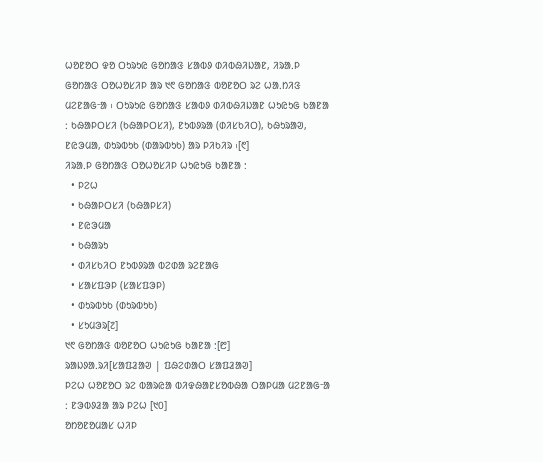ᱦᱚᱱᱚᱛ ᱫᱚ ᱛᱩᱨᱩᱭ ᱜᱚᱴᱟᱝ ᱥᱟᱵᱽ ᱰᱤᱵᱷᱤᱡᱟᱱ, ᱤᱨᱟᱹᱞ ᱜᱚᱴᱟᱝ ᱛᱚᱦᱚᱥᱤᱞ ᱟᱨ ᱑᱖ ᱜᱚᱴᱟᱝ ᱵᱚᱱᱚᱛ ᱨᱮ ᱦᱟᱹᱴᱤᱝ ᱢᱮᱱᱟᱜᱼᱟ ᱾ ᱛᱩᱨᱩᱭ ᱜᱚᱴᱟᱝ ᱥᱟᱵᱽ ᱰᱤᱵᱷᱤᱡᱟᱱ ᱦᱩᱭᱩᱜ ᱠᱟᱱᱟ ᱺ ᱠᱷᱟᱞᱛᱥᱤ (ᱠᱷᱟᱞᱛᱥᱤ), ᱱᱩᱵᱽᱨᱟ (ᱰᱤᱥᱠᱤᱛ), ᱠᱷᱩᱨᱟᱣ, ᱱᱭᱳᱢᱟ, ᱰᱩᱨᱵᱩᱠ (ᱰᱟᱨᱵᱩᱠ) ᱟᱨ ᱞᱤᱠᱤᱨ ᱾[᱖]
ᱤᱨᱟᱹᱞ ᱜᱚᱴᱟᱝ ᱛᱚᱦᱚᱥᱤᱞ ᱦᱩᱭᱩᱜ ᱠᱟᱱᱟ :
  • ᱞᱮᱦ
  • ᱠᱷᱟᱞᱛᱥᱤ (ᱠᱷᱟᱞᱥᱤ)
  • ᱱᱭᱳᱢᱟ
  • ᱠᱷᱟᱨᱩ
  • ᱰᱤᱥᱠᱤᱛ ᱱᱩᱵᱽᱨᱟ ᱵᱮᱰᱟ ᱨᱮᱱᱟᱜ
  • ᱥᱟᱥᱯᱳᱞ (ᱥᱟᱥᱯᱳᱞ)
  • ᱰᱩᱨᱵᱩᱠ (ᱰᱩᱨᱵᱩᱠ)
  • ᱥᱩᱢᱳᱨ[᱗]
᱑᱖ ᱜᱚᱴᱟᱝ ᱵᱚᱱᱚᱛ ᱦᱩᱭᱩᱜ ᱠᱟᱱᱟ :[᱘]
ᱨᱟᱡᱽᱟᱹᱨᱤ[ᱥᱟᱯᱲᱟᱣ | ᱯᱷᱮᱰᱟᱛ ᱥᱟᱯᱲᱟᱣ]
ᱞᱮᱦ ᱦᱚᱱᱚᱛ ᱨᱮ ᱵᱟᱨᱭᱟ ᱵᱤᱫᱷᱟᱱᱥᱚᱵᱷᱟ ᱛᱟᱞᱢᱟ ᱢᱮᱱᱟᱜᱼᱟ ᱺ ᱱᱳᱵᱽᱲᱟ ᱟᱨ ᱞᱮᱦ [᱑᱐]
ᱚᱴᱚᱱᱚᱢᱟᱥ ᱦᱤᱞ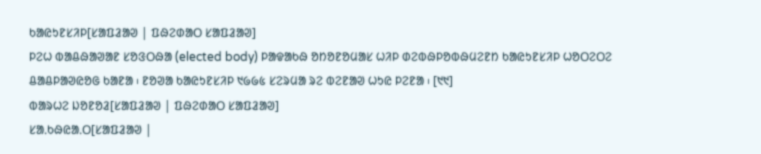ᱠᱟᱭᱩᱱᱥᱤᱞ[ᱥᱟᱯᱲᱟᱣ | ᱯᱷᱮᱰᱟᱛ ᱥᱟᱯᱲᱟᱣ]
ᱞᱮᱦ ᱵᱟᱪᱷᱟᱣᱟᱱ ᱥᱚᱝᱛᱷᱟ (elected body) ᱞᱟᱫᱟᱠᱷ ᱚᱴᱚᱱᱚᱢᱟᱥ ᱦᱤᱞ ᱰᱮᱵᱷᱞᱚᱵᱷᱢᱮᱱᱴ ᱠᱟᱭᱩᱱᱥᱤᱞ ᱦᱚᱛᱮᱛᱮ ᱪᱟᱪᱞᱟᱣᱭᱚᱜ ᱠᱟᱱᱟ ᱾ ᱱᱚᱣᱟ ᱠᱟᱭᱩᱱᱥᱤᱞ ᱑᱙᱙᱕ ᱥᱮᱨᱢᱟ ᱨᱮ ᱵᱮᱱᱟᱣ ᱦᱩᱭ ᱞᱮᱱᱟ ᱾ [᱑᱑]
ᱵᱟᱨᱦᱮ ᱡᱚᱱᱚᱲ[ᱥᱟᱯᱲᱟᱣ | ᱯᱷᱮᱰᱟᱛ ᱥᱟᱯᱲᱟᱣ]
ᱥᱟᱹᱠᱷᱭᱟᱹᱛ[ᱥᱟᱯᱲᱟᱣ |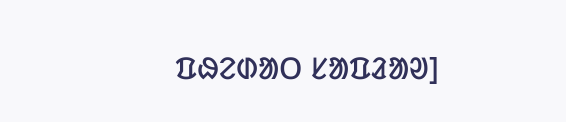ᱯᱷᱮᱰᱟᱛ ᱥᱟᱯᱲᱟᱣ]